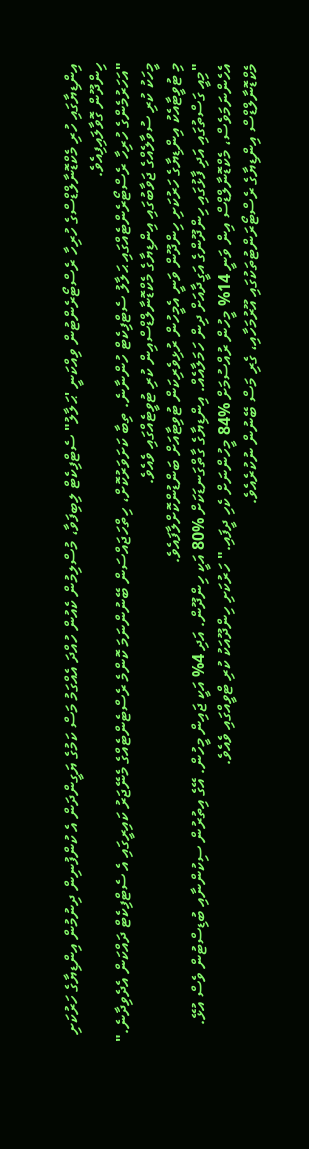އިންޑިޔާގައި ހުރި މެކްޑޮނާލްޑްސްގެ ހުރިހާ ރެސްޓޯރެންޓުން ވިއްކަނީ 'ޙަލާލު" ސެޓްފިކެޓް ލިބިފަވާ، މުސްލިމުން ކެއުން ހުއްދަ އެއްގަމު މަސް ކަމުގެ ޔަގީންދަން އެ ކުންފުނިން ދިނުމުން އިންޑިޔާގެ ހަރުކަށި ހިންދޫން ގޮވާލައިފިއެވެ.
"އަހަރުމެންގެ ހުރިހާ ރެސްޓޯރެންޓެއްގައި ޙަލާލު ސެޓްފިކެޓް ހުންނާނެ. ތިބާ ކަށަވަރުކޮށް، ހިތްހަޖައްސަން ބޭނުންނަމަ ކޮންމެ ރެސްޓެންޓެއްގެ މެނޭޖަރު ކައިރީގައި އެ ސެޓްފިކެޓް ދައްކަން އެދެވިދާނެ." މީހަކު ކުރި ސުވާލެއްގެ ޖަވާބުގައި އިންޑިޔާގެ މެކްޑޮނާލްޑްސްއިން ކުރި ޓުވީޓެއްގައި ވެއެވެ.
މި ޓުވީޓާއެކު އިންޑިޔާގެ ހަރުކަށި ހިންދޫން ވަނީ އެމީހުން ރުޅިވެރިކަން ޓުވިޓާއަށް ބަންޑުންކޮށްލާފައެވެ.
"މިއީ ގަސްތުގައި އަދި ފާޅުގައި ހިންދޫންގެ އަގީދާއަށް ދިން ހަމަލާއެއް. އިންޑިޔާގެ ގާތްގަނޑަކަށް %80 އަކީ ހިންދޫން. އަދި 4% އަކީ ޖައިން މީހުން. އޭގެ އިތުރުން ސިކުންނާއި ބުޑިސްޓުން ވެސް އުޅޭ. އެހެންނަމަވެސް، މެކްޑޮނާލްޑްސް އިން ވަނީ 14% މީހުން ރުއްސުމަށް %84 މީހުންނަށް ކެހި ދީފައި." ހަރުކަށި ހިންދޫއަކު ކުރި ޓްވީއްގައި ވެއެވެ.
މެކްޑޮނާލްޑްސް އިންޑިޔާގެ ރެސްޓޯރަންޓުތަކުގައި އޫރުމަހާއި، ގެރި މަސް ބޭނުން ނުކުރެއެވެ.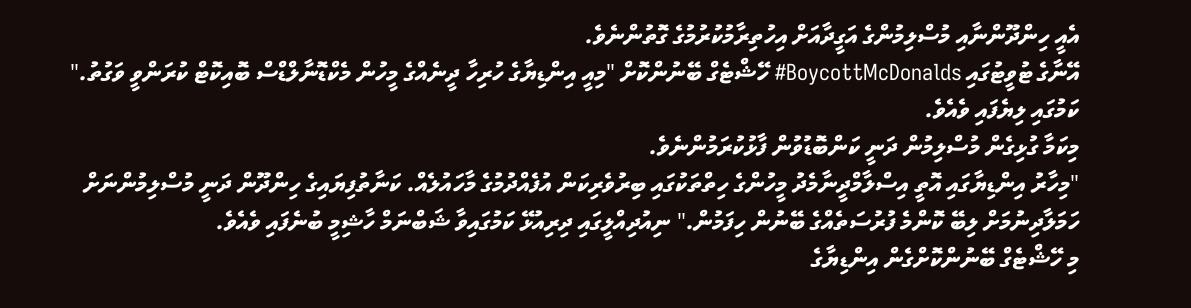އެއީ ހިންދޫންނާއި މުސްލިމުންގެ އަގީދާއަށް އިހުތިރާމުކުރުމުގެ ގޮތުންނެވެ.
އޭނާގެ ޓުވީޓުގައި BoycottMcDonalds# ހޭޝްޓެގް ބޭނުންކޮށް "މިއީ އިންޑިޔާގެ ހުރިހާ ދީނެއްގެ މީހުން މެކްޑޮނާލްޑްސް ބޮއިކޮޓް ކުރަންވީ ވަގުތު." ކަމުގައި ލިޔެފައި ވެއެވެ.
މިކަމާ ގުޅިގެން މުސްލިމުން ދަނީ ކަންބޮޑުވުން ފާޅުކުރަމުންނެވެ.
"މިހާރު އިންޑިޔާގައި އޮތީ އިސްލާމްދީނާމެދު މީހުންގެ ހިތްތަކުގައި ބިރުވެރިކަން އުފެއްދުމުގެ މާހައުލެއް. ކަނާތުފިޔައިގެ ހިންދޫން ދަނީ މުސްލިމުންނަށް ހަމަލާދިނުމަށް ލިބޭ ކޮންމެ ފުރުސަތެއްގެ ބޭނުން ހިފަމުން." ނިއުދިއްލީގައި ދިރިއުޅޭ ކަމުގައިވާ ޝަބްނަމް ހާޝިމީ ބުނެފައި ވެއެވެ.
މި ހޭޝްޓެގް ބޭނުންކޮށްގެން އިންޑިޔާގެ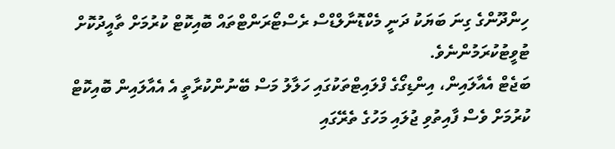ހިންދޫންގެ ގިނަ ބަޔަކު ދަނީ މެކްޑޮނާލްޑްސް ރެސްޓޯރަންޓްތައް ބޮއިކޮޓް ކުރުމަށް ތާއީދުކޮށް ޓުވީޓުކުރަމުންނެވެ.
ބަޖެޓް އެއާލައިން، އިންޑިގޯގެ ފްލައިޓްތަކުގައި ހަލާލު މަސް ބޭނުންކުރާތީ އެ އެއާލައިން ބޮއިކޮޓް ކުރުމަށް ވެސް ފާއިތުވި ޖުލައި މަހުގެ ތެރޭގައި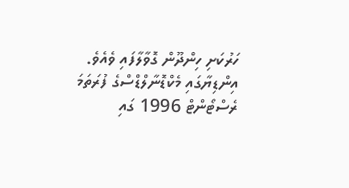ހަރުކަށި ހިންދޫން ގޮވާލާފައި ވެއެވެ.
އިންޑިޔާގައި މެކްޑޮނާލްޑްސްގެ ފުރަތަމަ ރެސްޓޯންޓް 1996 ގައި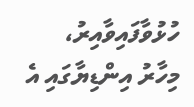ހުޅުވާފައިވާއިރު، މިހާރު އިންޑިޔާގައި އެ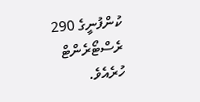ކުންފުނީގެ 290 ރެސްޓޯރެންޓް ހުރެއެވެ.